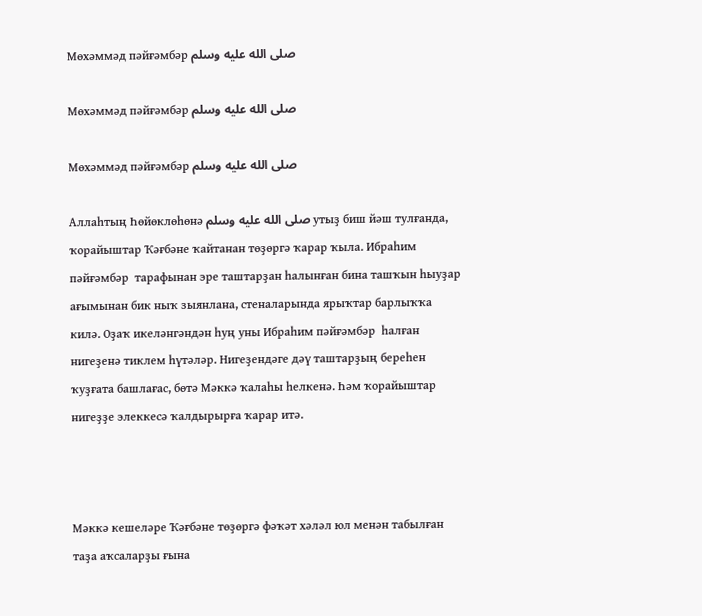Мөхәммәд пәйғәмбәр صلى الله عليه وسلم

Мөхәммәд пәйғәмбәр صلى الله عليه وسلم

Мөхәммәд пәйғәмбәр صلى الله عليه وسلم

Аллаһтың Һөйөклөһөнә صلى الله عليه وسلم утыҙ биш йәш тулғанда, ҡорайыштар Ҡәғбәне ҡайтанан төҙөргә ҡарар ҡыла. Ибраһим пәйғәмбәр  тарафынан эре таштарҙан һалынған бина ташҡын һыуҙар ағымынан бик ныҡ зыянлана, стеналарында ярыҡтар барлыҡҡа килә. Оҙаҡ икеләнгәндән һуң уны Ибраһим пәйғәмбәр  һалған нигеҙенә тиклем һүтәләр. Нигеҙендәге дәү таштарҙың береһен ҡуҙғата башлағас, бөтә Мәккә ҡалаһы һелкенә. Һәм ҡорайыштар нигеҙҙе элеккесә ҡалдырырға ҡарар итә.



Мәккә кешеләре Ҡәғбәне төҙөргә фәҡәт хәләл юл менән табылған таҙа аҡсаларҙы ғына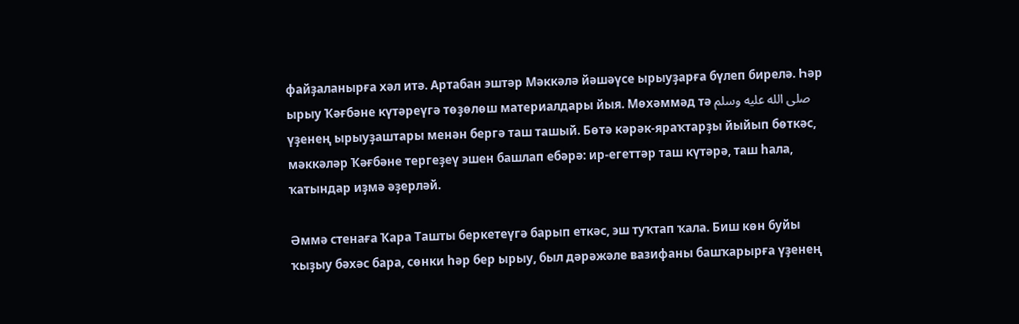файҙаланырға хәл итә. Артабан эштәр Мәккәлә йәшәүсе ырыуҙарға бүлеп бирелә. Һәр ырыу Ҡәғбәне күтәреүгә төҙөлөш материалдары йыя. Мөхәммәд тә صلى الله عليه وسلم үҙенең ырыуҙаштары менән бергә таш ташый. Бөтә кәрәк-яраҡтарҙы йыйып бөткәс, мәккәләр Ҡәғбәне тергеҙеү эшен башлап ебәрә: ир-егеттәр таш күтәрә, таш һала, ҡатындар иҙмә әҙерләй.

Әммә стенаға Ҡара Ташты беркетеүгә барып еткәс, эш туҡтап ҡала. Биш көн буйы ҡыҙыу бәхәс бара, сөнки һәр бер ырыу, был дәрәжәле вазифаны башҡарырға үҙенең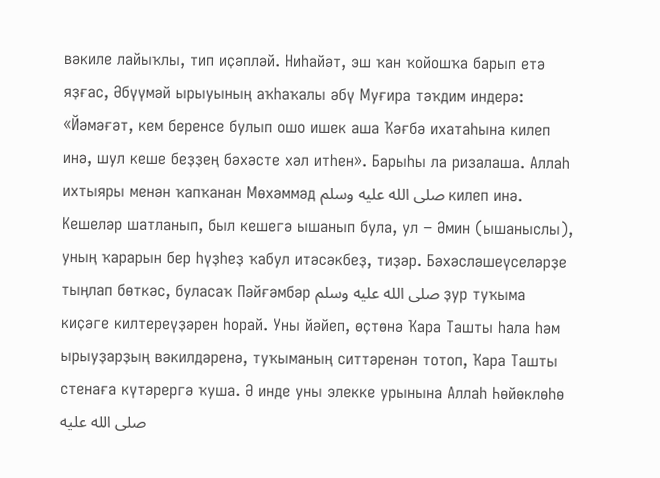вәкиле лайыҡлы, тип иҫәпләй. Ниһайәт, эш ҡан ҡойошҡа барып етә яҙғас, Әбүүмәй ырыуының аҡһаҡалы әбү Муғира тәҡдим индерә: «Йәмәғәт, кем беренсе булып ошо ишек аша Ҡәғбә ихатаһына килеп инә, шул кеше беҙҙең бәхәсте хәл итһен». Барыһы ла ризалаша. Аллаһ ихтыяры менән ҡапҡанан Мөхәммәд صلى الله عليه وسلم килеп инә. Кешеләр шатланып, был кешегә ышанып була, ул − Әмин (ышаныслы), уның ҡарарын бер һүҙһеҙ ҡабул итәсәкбеҙ, тиҙәр. Бәхәсләшеүселәрҙе тыңлап бөткәс, буласаҡ Пәйғәмбәр صلى الله عليه وسلم ҙур туҡыма киҫәге килтереүҙәрен һорай. Уны йәйеп, өҫтөнә Ҡара Ташты һала һәм ырыуҙарҙың вәкилдәренә, туҡыманың ситтәренән тотоп, Ҡара Ташты стенаға күтәрергә ҡуша. Ә инде уны элекке урынына Аллаһ Һөйөклөһө صلى الله عليه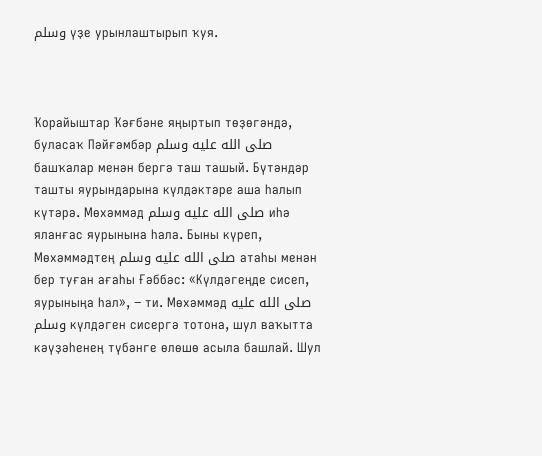وسلم үҙе урынлаштырып ҡуя.



Ҡорайыштар Ҡәғбәне яңыртып төҙөгәндә, буласаҡ Пәйғәмбәр صلى الله عليه وسلم башҡалар менән бергә таш ташый. Бүтәндәр ташты яурындарына күлдәктәре аша һалып күтәрә. Мөхәммәд صلى الله عليه وسلم иһә яланғас яурынына һала. Быны күреп, Мөхәммәдтең صلى الله عليه وسلم атаһы менән бер туған ағаһы Ғәббәс: «Күлдәгеңде сисеп, яурыныңа һал», − ти. Мөхәммәд صلى الله عليه وسلم күлдәген сисергә тотона, шул ваҡытта кәүҙәһенең түбәнге өлөшө асыла башлай. Шул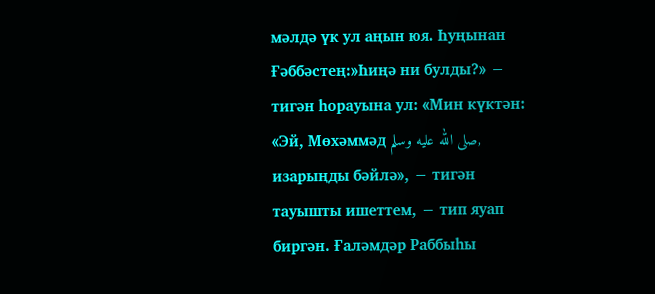мәлдә үк ул аңын юя. Һуңынан Ғәббәстең:»Һиңә ни булды?» − тигән һорауына ул: «Мин күктән: «Эй, Мөхәммәд صلى الله عليه وسلم, изарыңды бәйлә», − тигән тауышты ишеттем, − тип яуап биргән. Ғаләмдәр Раббыһы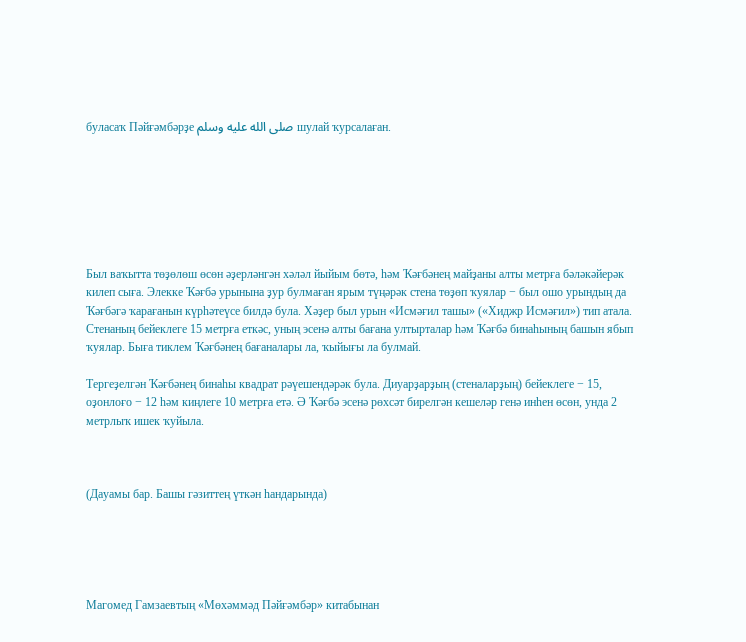буласаҡ Пәйғәмбәрҙе صلى الله عليه وسلم шулай ҡурсалаған.







Был ваҡытта төҙөлөш өсөн әҙерләнгән хәләл йыйым бөтә, һәм Ҡәғбәнең майҙаны алты метрға бәләкәйерәк килеп сыға. Элекке Ҡәғбә урынына ҙур булмаған ярым түңәрәк стена төҙөп ҡуялар − был ошо урындың да Ҡәғбәгә ҡарағанын күрһәтеүсе билдә була. Хәҙер был урын «Исмәғил ташы» («Хиджр Исмәғил») тип атала. Стенаның бейеклеге 15 метрға еткәс, уның эсенә алты бағана ултырталар һәм Ҡәғбә бинаһының башын ябып ҡуялар. Быға тиклем Ҡәғбәнең бағаналары ла, ҡыйығы ла булмай.

Тергеҙелгән Ҡәғбәнең бинаһы квадрат рәүешендәрәк була. Диуарҙарҙың (стеналарҙың) бейеклеге − 15, оҙонлоғо − 12 һәм киңлеге 10 метрға етә. Ә Ҡәғбә эсенә рөхсәт бирелгән кешеләр генә инһен өсөн, унда 2 метрлыҡ ишек ҡуйыла.



(Дауамы бар. Башы гәзиттең үткән һандарында)





Магомед Гамзаевтың «Мөхәммәд Пәйғәмбәр» китабынан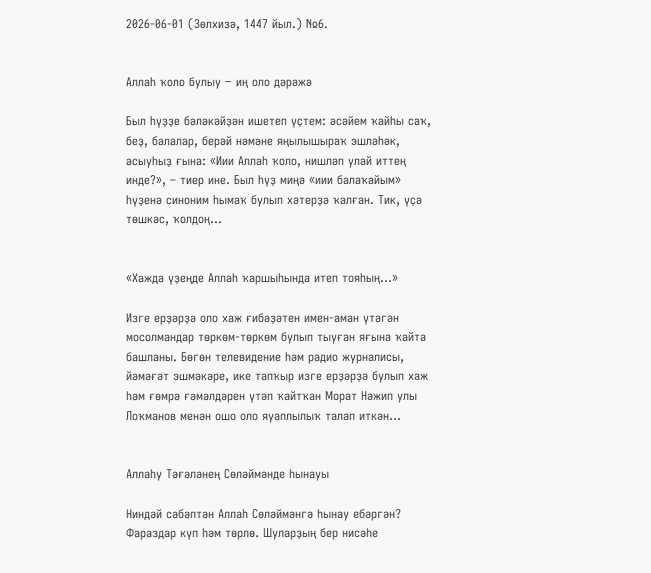2026-06-01 (Зөлхизә, 1447 йыл.) №6.


Аллаһ ҡоло булыу − иң оло дәрәжә

Был һүҙҙе бәләкәйҙән ишетеп үҫтем: әсәйем ҡайһы саҡ, беҙ, балалар, берәй нәмәне яңылышыраҡ эшләһәк, асыуһыҙ ғына: «Иии Аллаһ ҡоло, нишләп улай иттең инде?», – тиер ине. Был һүҙ миңә «иии балаҡайым» һүҙенә синоним һымаҡ булып хәтерҙә ҡалған. Тик, үҫә төшкәс, ҡолдоң...


«Хажда үҙеңде Аллаһ ҡаршыһында итеп тояһың...»

Изге ерҙәрҙә оло хаж ғибәҙәтен имен-аман үтәгән мосолмандар төркөм-төркөм булып тыуған яғына ҡайта башланы. Бөгөн телевидение һәм радио журналисы, йәмәғәт эшмәкәре, ике тапҡыр изге ерҙәрҙә булып хаж һәм ғөмрә ғәмәлдәрен үтәп ҡайтҡан Морат Нәжип улы Лоҡманов менән ошо оло яуаплылыҡ талап иткән...


Аллаһу Тәғәләнең Сөләймәнде һынауы

Ниндәй сәбәптән Аллаһ Сөләймәнгә һынау ебәргән? Фараздар күп һәм төрлө. Шуларҙың бер нисәһе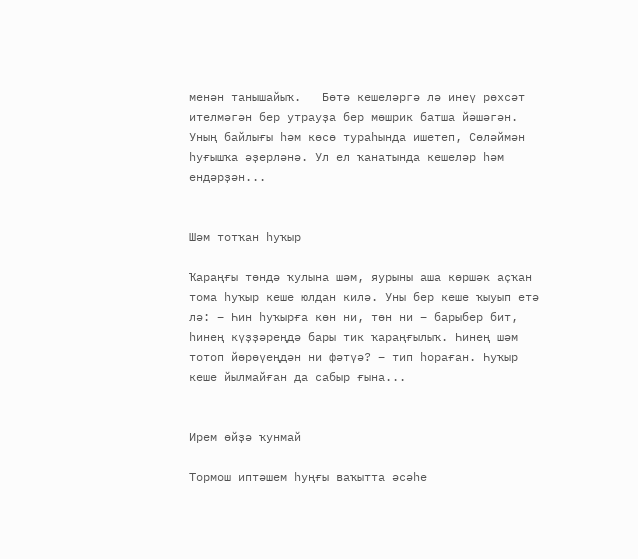менән танышайыҡ.   Бөтә кешеләргә лә инеү рөхсәт ителмәгән бер утрауҙа бер мөшрик батша йәшәгән. Уның байлығы һәм көсө тураһында ишетеп, Сөләймән һуғышҡа әҙерләнә. Ул ел ҡанатында кешеләр һәм ендәрҙән...


Шәм тотҡан һуҡыр

Ҡараңғы төндә ҡулына шәм, яурыны аша көршәк аҫҡан тома һуҡыр кеше юлдан килә. Уны бер кеше ҡыуып етә лә: – Һин һуҡырға көн ни, төн ни – барыбер бит, һинең күҙҙәреңдә бары тик ҡараңғылыҡ. Һинең шәм тотоп йөрөүеңдән ни фәтүә? – тип һораған. Һуҡыр кеше йылмайған да сабыр ғына...


Ирем өйҙә ҡунмай

Тормош иптәшем һуңғы ваҡытта әсәһе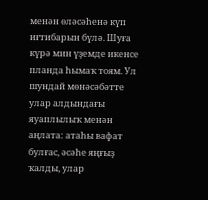менән өләсәһенә күп иғтибарын бүлә. Шуға күрә мин үҙемде икенсе планда һымаҡ тоям. Ул шундай мөнәсәбәтте улар алдындағы яуаплылыҡ менән аңлата: атаһы вафат булғас, әсәһе яңғыҙ ҡалды, улар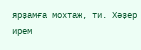ярҙамға мохтаж, ти. Хәҙер ирем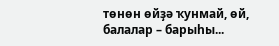төнөн өйҙә ҡунмай, өй, балалар – барыһы...